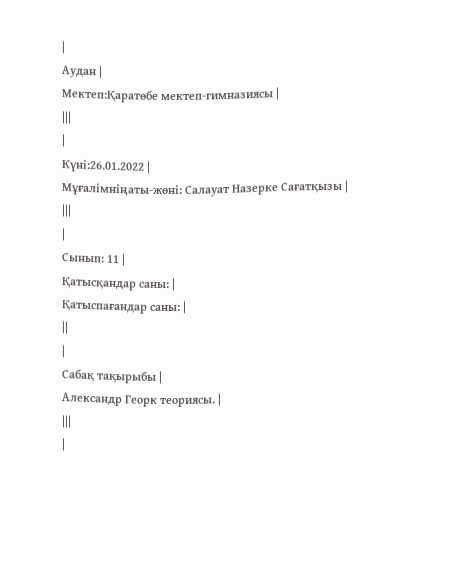|
Аудан |
Мектеп:Қаратөбе мектеп-гимназиясы |
|||
|
Күні:26.01.2022 |
Мұғалімніңаты-жөні: Салауат Назерке Сағатқызы |
|||
|
Сынып: 11 |
Қатысқандар саны: |
Қатыспағандар саны: |
||
|
Сабақ тақырыбы |
Александр Георк теориясы. |
|||
|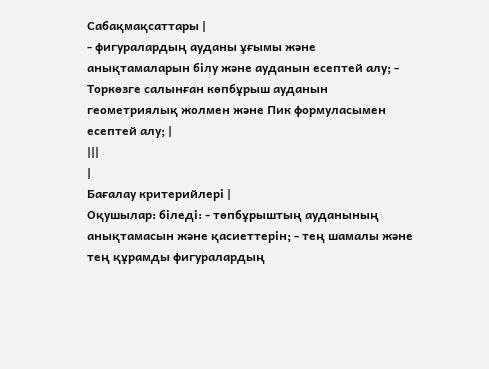Сабақмақсаттары |
- фигуралардың ауданы ұғымы және анықтамаларын білу және ауданын есептей алу; - Торкөзге салынған көпбұрыш ауданын геометриялық жолмен және Пик формуласымен есептей алу; |
|||
|
Бағалау критерийлері |
Оқушылар: біледі: - төпбұрыштың ауданының анықтамасын және қасиеттерін; - тең шамалы және тең құрамды фигуралардың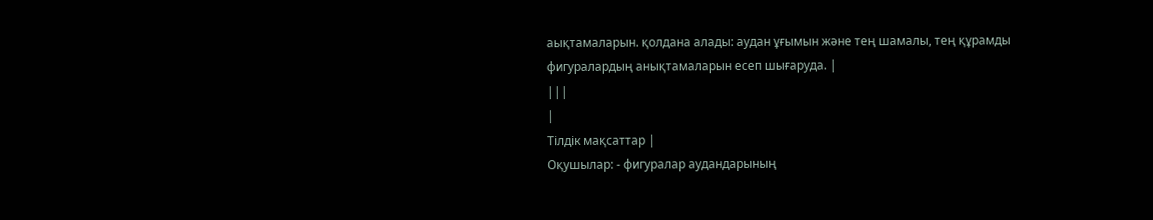аықтамаларын. қолдана алады: аудан ұғымын және тең шамалы, тең құрамды фигуралардың анықтамаларын есеп шығаруда. |
|||
|
Тілдік мақсаттар |
Оқушылар: - фигуралар аудандарының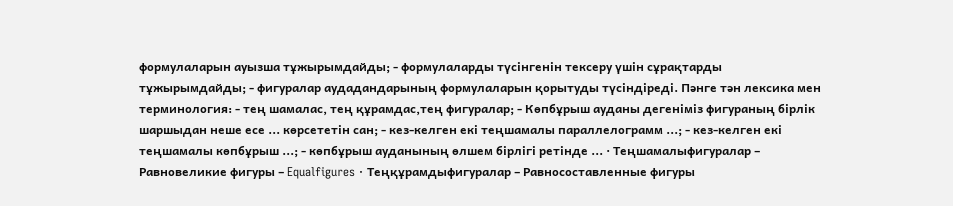формулаларын ауызша тұжырымдайды; - формулаларды түсінгенін тексеру үшін сұрақтарды тұжырымдайды; - фигуралар аудадандарының формулаларын қорытуды түсіндіреді. Пәнге тән лексика мен терминология: - тең шамалас, тең құрамдас,тең фигуралар; - Көпбұрыш ауданы дегеніміз фигураның бірлік шаршыдан неше есе ... көрсететін сан; - кез-келген екі теңшамалы параллелограмм ...; - кез-келген екі теңшамалы көпбұрыш ...; - көпбұрыш ауданының өлшем бірлігі ретінде ... · Теңшамалыфигуралар – Равновеликие фигуры – Equalfigures · Теңқұрамдыфигуралар – Равносоставленные фигуры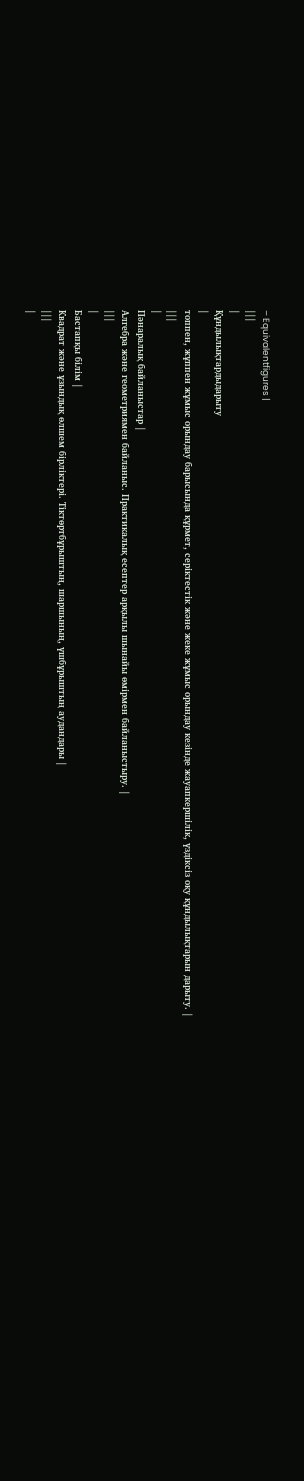– Equivalentfigures |
|||
|
Құндылықтардыдарыту
|
топпен, жұппен жұмыс орындау барысында құрмет, серіктестік және жеке жұмыс орындау кезінде жауапкершілік, үздіксіз оқу құндылықтарын дарыту. |
|||
|
Пәнаралық байланыстар |
Алгебра және геометриямен байланыс. Практикалық есептер арқылы шынайы өмірмен байланыстыру. |
|||
|
Бастапқы білім |
Квадрат және ұзындық өлшем бірліктері. Тіктөртбұрыштың, шаршының, үшбұрыштың аудандары |
|||
|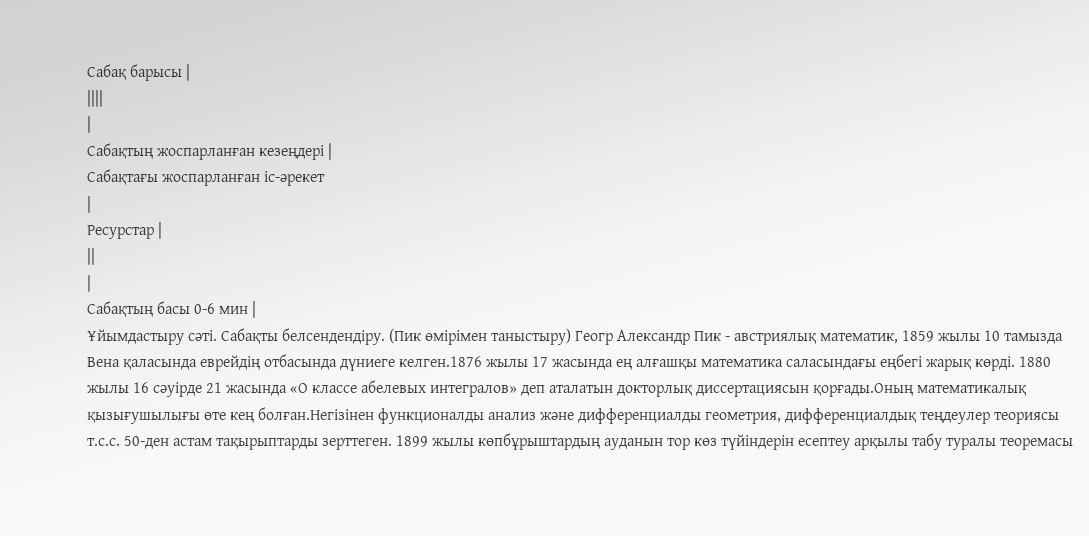Сабақ барысы |
||||
|
Сабақтың жоспарланған кезеңдері |
Сабақтағы жоспарланған іс-әрекет
|
Ресурстар |
||
|
Сабақтың басы 0-6 мин |
Ұйымдастыру сәті. Сабақты белсендендіру. (Пик өмірімен таныстыру) Геогр Александр Пик - австриялық математик, 1859 жылы 10 тамызда Вена қаласында еврейдің отбасында дүниеге келген.1876 жылы 17 жасында ең алғашқы математика саласындағы еңбегі жарық көрді. 1880 жылы 16 сәуірде 21 жасында «О классе абелевых интегралов» деп аталатын докторлық диссертациясын қорғады.Оның математикалық қызығушылығы өте кең болған.Негізінен функционалды анализ және дифференциалды геометрия, дифференциалдық теңдеулер теориясы т.с.с. 50-ден астам тақырыптарды зерттеген. 1899 жылы көпбұрыштардың ауданын тор көз түйіндерін есептеу арқылы табу туралы теоремасы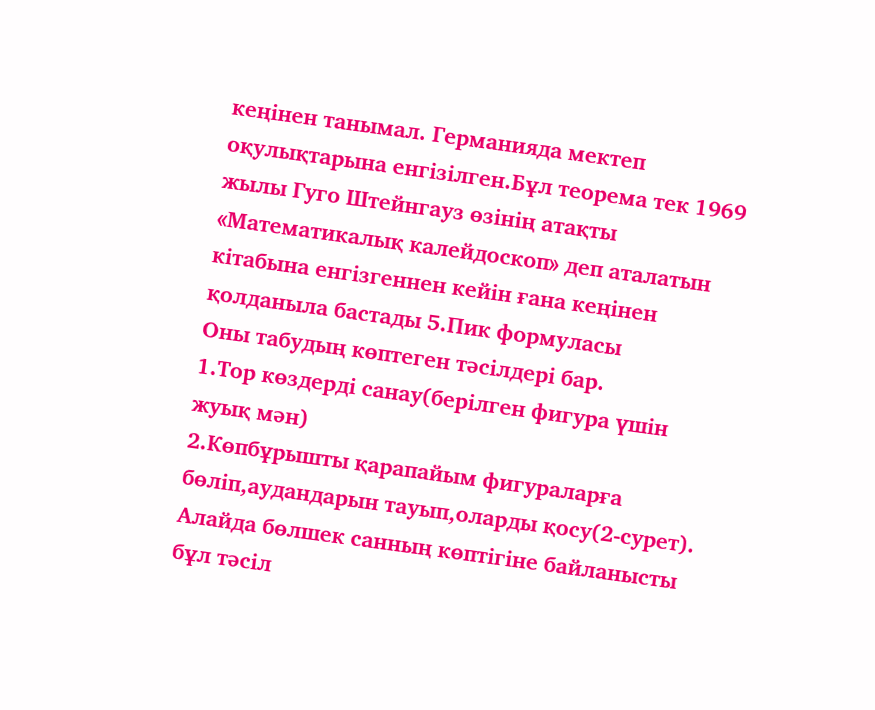кеңінен танымал. Германияда мектеп оқулықтарына енгізілген.Бұл теорема тек 1969 жылы Гуго Штейнгауз өзінің атақты «Математикалық калейдоскоп» деп аталатын кітабына енгізгеннен кейін ғана кеңінен қолданыла бастады 5.Пик формуласы
Оны табудың көптеген тәсілдері бар.
1.Тор көздерді санау(берілген фигура үшін жуық мән)
2.Көпбұрышты қарапайым фигураларға бөліп,аудандарын тауып,оларды қосу(2-сурет). Алайда бөлшек санның көптігіне байланысты бұл тәсіл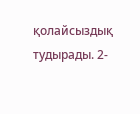қолайсыздық тудырады. 2-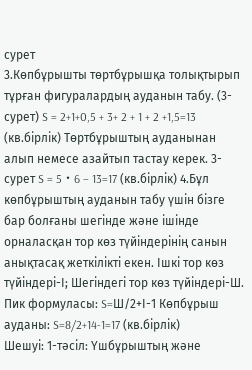сурет
3.Көпбұрышты төртбұрышқа толықтырып тұрған фигуралардың ауданын табу. (3-сурет) S = 2+1+0,5 + 3+ 2 + 1 + 2 +1,5=13 (кв.бірлік) Төртбұрыштың ауданынан алып немесе азайтып тастау керек. 3-сурет S = 5・6 – 13=17 (кв.бірлік) 4.Бұл көпбұрыштың ауданын табу үшін бізге бар болғаны шегінде және ішінде орналасқан тор көз түйіндерінің санын анықтасақ жеткілікті екен. Ішкі тор көз түйіндері-І; Шегіндегі тор көз түйіндері-Ш. Пик формуласы: S=Ш/2+І-1 Көпбұрыш ауданы: S=8/2+14-1=17 (кв.бірлік)
Шешуі: 1-тәсіл: Үшбұрыштың және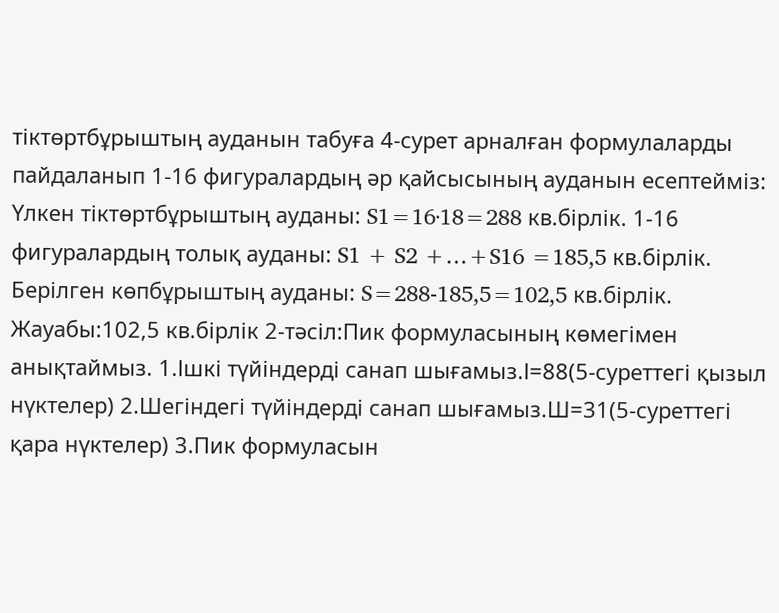тіктөртбұрыштың ауданын табуға 4-сурет арналған формулаларды пайдаланып 1-16 фигуралардың әр қайсысының ауданын есептейміз:
Үлкен тіктөртбұрыштың ауданы: S1=16∙18=288 кв.бірлік. 1-16 фигуралардың толық ауданы: S1 + S2 +…+S16 =185,5 кв.бірлік. Берілген көпбұрыштың ауданы: S=288-185,5=102,5 кв.бірлік.
Жауабы:102,5 кв.бірлік 2-тәсіл:Пик формуласының көмегімен анықтаймыз. 1.Ішкі түйіндерді санап шығамыз.І=88(5-суреттегі қызыл нүктелер) 2.Шегіндегі түйіндерді санап шығамыз.Ш=31(5-суреттегі қара нүктелер) 3.Пик формуласын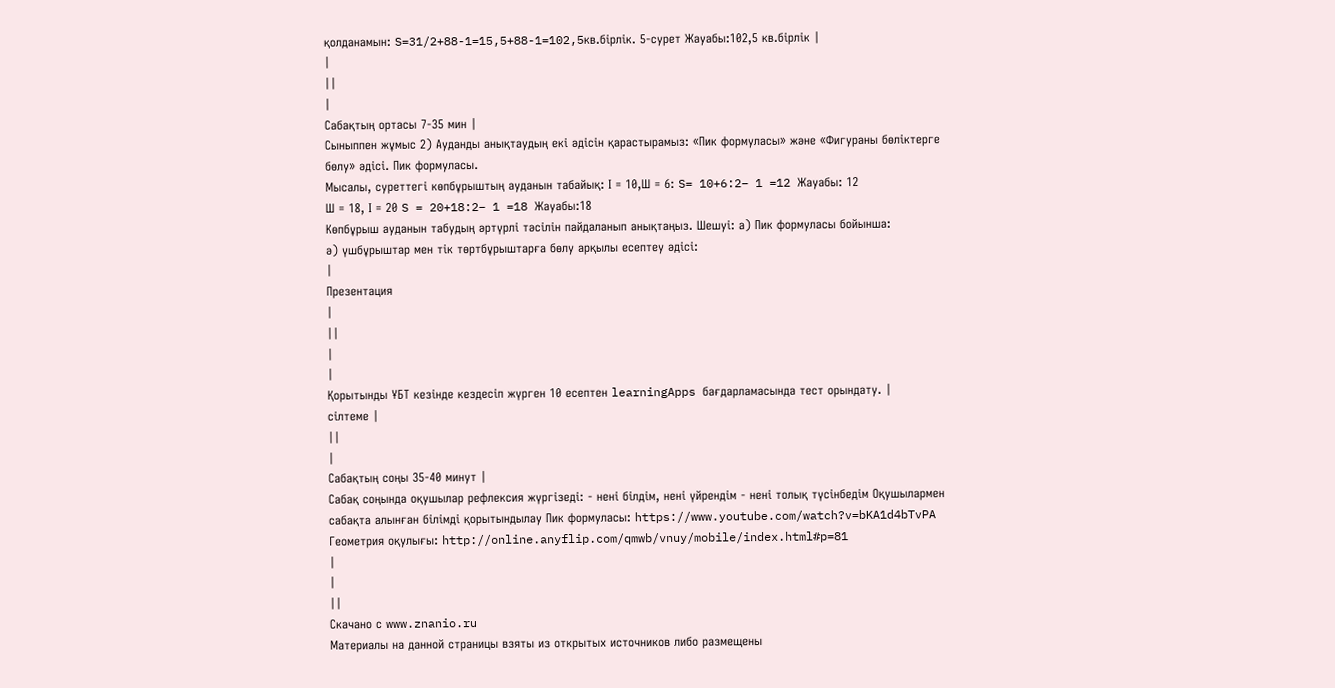қолданамын: S=31/2+88-1=15,5+88-1=102,5кв.бірлік. 5-сурет Жауабы:102,5 кв.бірлік |
|
||
|
Сабақтың ортасы 7-35 мин |
Сыныппен жұмыс 2) Ауданды анықтаудың екі әдісін қарастырамыз: «Пик формуласы» және «Фигураны бөліктерге бөлу» әдісі. Пик формуласы.
Мысалы, суреттегі көпбұрыштың ауданын табайық: І = 10,Ш = 6: S= 10+6:2− 1 =12 Жауабы: 12
Ш = 18, І = 20 S = 20+18:2− 1 =18 Жауабы:18
Көпбұрыш ауданын табудың әртүрлі тәсілін пайдаланып анықтаңыз. Шешуі: а) Пик формуласы бойынша:
ә) үшбұрыштар мен тік төртбұрыштарға бөлу арқылы есептеу әдісі:
|
Презентация
|
||
|
|
Қорытынды ҰБТ кезінде кездесіп жүрген 10 есептен learningApps бағдарламасында тест орындату. |
сілтеме |
||
|
Сабақтың соңы 35-40 минут |
Сабақ соңында оқушылар рефлексия жүргізеді: - нені білдім, нені үйрендім - нені толық түсінбедім Оқушылармен сабақта алынған білімді қорытындылау Пик формуласы: https://www.youtube.com/watch?v=bKA1d4bTvPA Геометрия оқулығы: http://online.anyflip.com/qmwb/vnuy/mobile/index.html#p=81
|
|
||
Скачано с www.znanio.ru
Материалы на данной страницы взяты из открытых источников либо размещены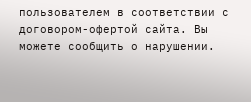пользователем в соответствии с договором-офертой сайта. Вы можете сообщить о нарушении.